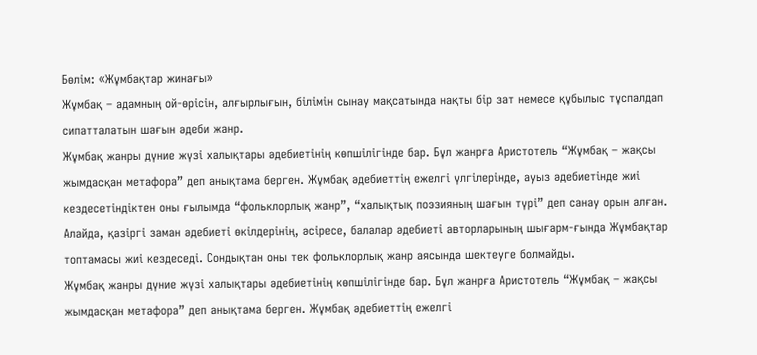Бөлім: «Жұмбақтар жинағы»
Жұмбақ – адамның ой-өрісін, алғырлығын, білімін сынау мақсатында нақты бір зат немесе құбылыс тұспалдап сипатталатын шағын әдеби жанр.
Жұмбақ жанры дүние жүзі халықтары әдебиетінің көпшілігінде бар. Бұл жанрға Аристотель “Жұмбақ – жақсы жымдасқан метафора” деп анықтама берген. Жұмбақ әдебиеттің ежелгі үлгілерінде, ауыз әдебиетінде жиі кездесетіндіктен оны ғылымда “фольклорлық жанр”, “халықтық поэзияның шағын түрі” деп санау орын алған. Алайда, қазіргі заман әдебиеті өкілдерінің, әсіресе, балалар әдебиеті авторларының шығарм-ғында Жұмбақтар топтамасы жиі кездеседі. Сондықтан оны тек фольклорлық жанр аясында шектеуге болмайды.
Жұмбақ жанры дүние жүзі халықтары әдебиетінің көпшілігінде бар. Бұл жанрға Аристотель “Жұмбақ – жақсы жымдасқан метафора” деп анықтама берген. Жұмбақ әдебиеттің ежелгі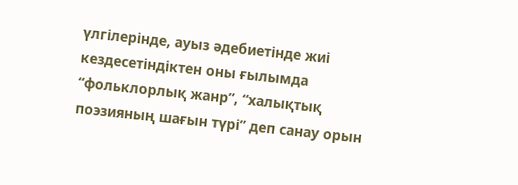үлгілерінде, ауыз әдебиетінде жиі кездесетіндіктен оны ғылымда “фольклорлық жанр”, “халықтық поэзияның шағын түрі” деп санау орын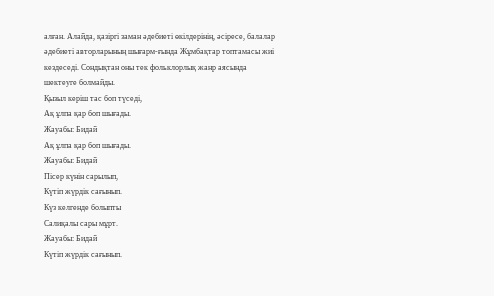алған. Алайда, қазіргі заман әдебиеті өкілдерінің, әсіресе, балалар әдебиеті авторларының шығарм-ғында Жұмбақтар топтамасы жиі кездеседі. Сондықтан оны тек фольклорлық жанр аясында шектеуге болмайды.
Қызыл керіш тас боп түседі,
Ақ ұлпа қар боп шығады.
Жауабы: Бидай
Ақ ұлпа қар боп шығады.
Жауабы: Бидай
Пісер күнін сарылып,
Күтіп жүрдік сағынып.
Күз келгенде болыпты
Салиқалы сары мұрт.
Жауабы: Бидай
Күтіп жүрдік сағынып.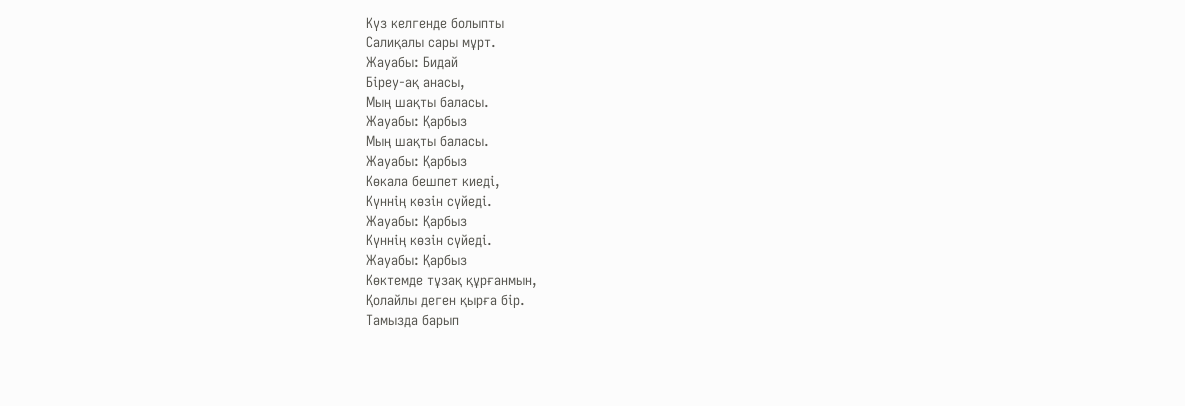Күз келгенде болыпты
Салиқалы сары мұрт.
Жауабы: Бидай
Біреу-ақ анасы,
Мың шақты баласы.
Жауабы: Қарбыз
Мың шақты баласы.
Жауабы: Қарбыз
Көкала бешпет киеді,
Күннің көзін сүйеді.
Жауабы: Қарбыз
Күннің көзін сүйеді.
Жауабы: Қарбыз
Көктемде тұзақ құрғанмын,
Қолайлы деген қырға бір.
Тамызда барып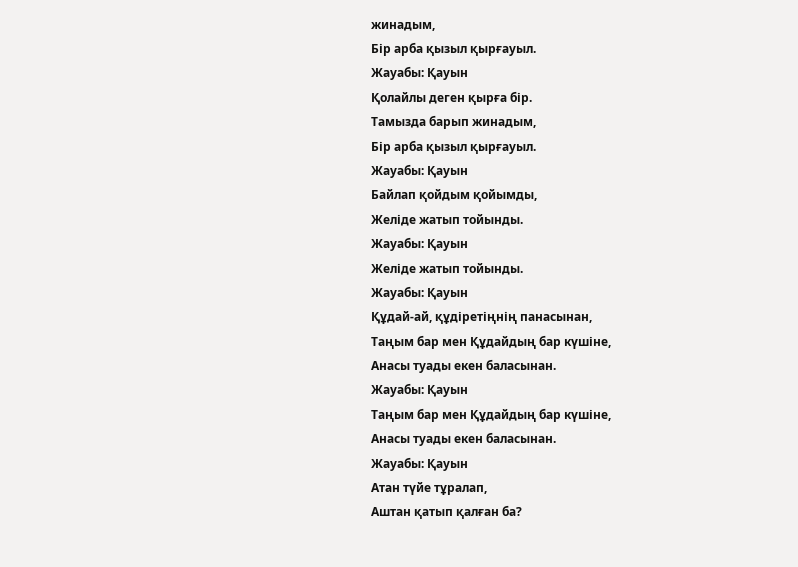жинадым,
Бір арба қызыл қырғауыл.
Жауабы: Қауын
Қолайлы деген қырға бір.
Тамызда барып жинадым,
Бір арба қызыл қырғауыл.
Жауабы: Қауын
Байлап қойдым қойымды,
Желіде жатып тойынды.
Жауабы: Қауын
Желіде жатып тойынды.
Жауабы: Қауын
Құдай-ай, құдіретіңнің панасынан,
Таңым бар мен Құдайдың бар күшіне,
Анасы туады екен баласынан.
Жауабы: Қауын
Таңым бар мен Құдайдың бар күшіне,
Анасы туады екен баласынан.
Жауабы: Қауын
Атан түйе тұралап,
Аштан қатып қалған ба?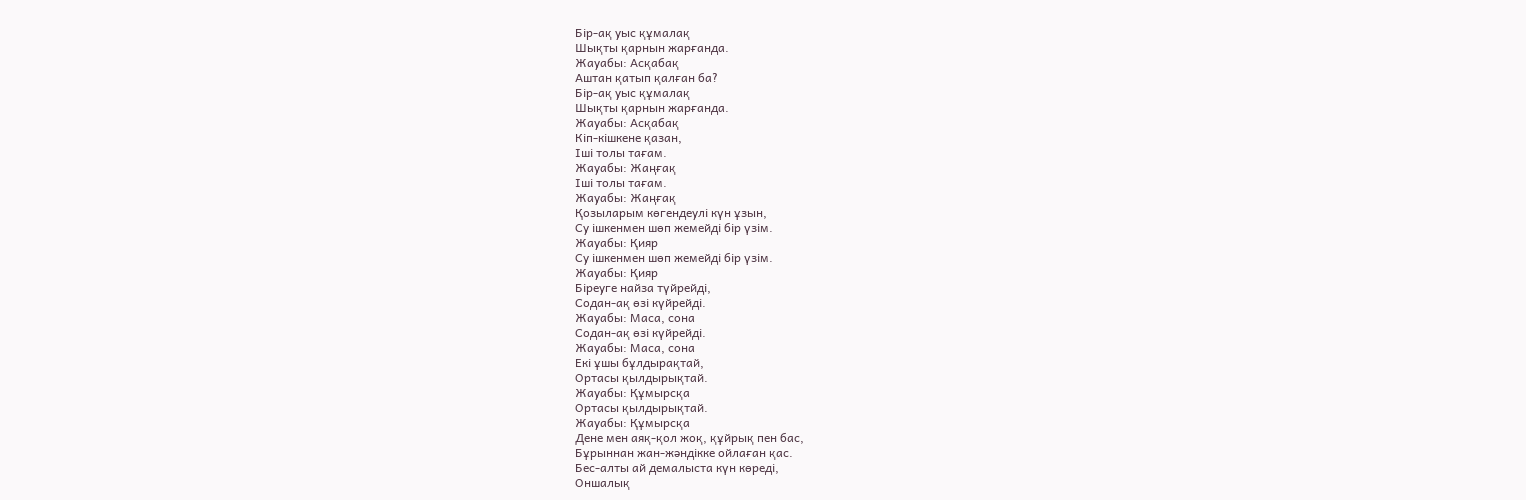Бір-ақ уыс құмалақ
Шықты қарнын жарғанда.
Жауабы: Асқабақ
Аштан қатып қалған ба?
Бір-ақ уыс құмалақ
Шықты қарнын жарғанда.
Жауабы: Асқабақ
Кіп-кішкене қазан,
Іші толы тағам.
Жауабы: Жаңғақ
Іші толы тағам.
Жауабы: Жаңғақ
Қозыларым көгендеулі күн ұзын,
Су ішкенмен шөп жемейді бір үзім.
Жауабы: Қияр
Су ішкенмен шөп жемейді бір үзім.
Жауабы: Қияр
Бiреуге найза түйрейдi,
Содан-ақ өзi күйрейдi.
Жауабы: Маса, сона
Содан-ақ өзi күйрейдi.
Жауабы: Маса, сона
Екi ұшы бұлдырақтай,
Ортасы қылдырықтай.
Жауабы: Құмырсқа
Ортасы қылдырықтай.
Жауабы: Құмырсқа
Дене мен аяқ-қол жоқ, құйрық пен бас,
Бұрыннан жан-жәндікке ойлаған қас.
Бес-алты ай демалыста күн көреді,
Оншалық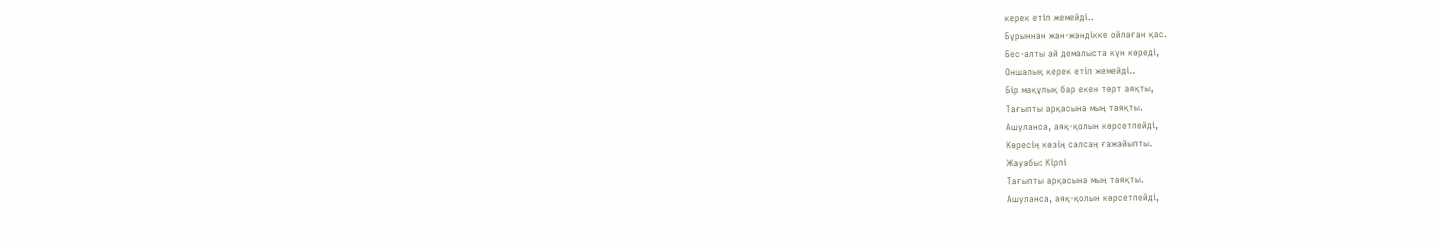керек етіп жемейді..
Бұрыннан жан-жәндікке ойлаған қас.
Бес-алты ай демалыста күн көреді,
Оншалық керек етіп жемейді..
Бір мақұлық бар екен төрт аяқты,
Тағыпты арқасына мың таяқты.
Ашуланса, аяқ-қолын көрсетпейді,
Көресің көзің салсаң ғажайыпты.
Жауабы: Кірпі
Тағыпты арқасына мың таяқты.
Ашуланса, аяқ-қолын көрсетпейді,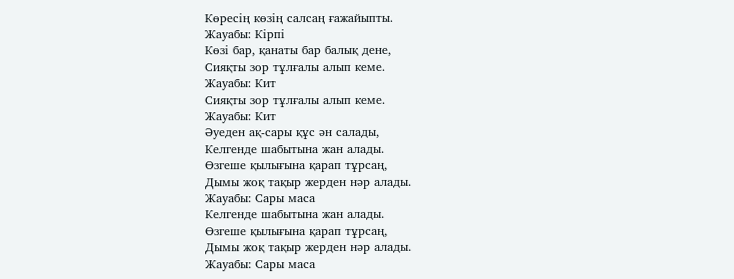Көресің көзің салсаң ғажайыпты.
Жауабы: Кірпі
Көзі бар, қанаты бар балық дене,
Сияқты зор тұлғалы алып кеме.
Жауабы: Кит
Сияқты зор тұлғалы алып кеме.
Жауабы: Кит
Әуеден ақ-сары құс ән салады,
Келгенде шабытына жан алады.
Өзгеше қылығына қарап тұрсаң,
Дымы жоқ тақыр жерден нәр алады.
Жауабы: Сары маса
Келгенде шабытына жан алады.
Өзгеше қылығына қарап тұрсаң,
Дымы жоқ тақыр жерден нәр алады.
Жауабы: Сары маса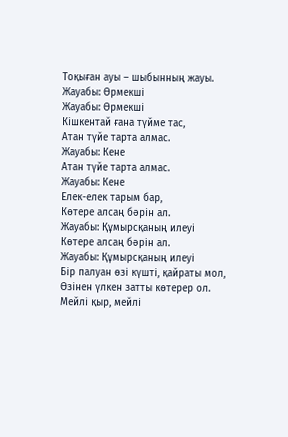Тоқыған ауы – шыбынның жауы.
Жауабы: Өрмекші
Жауабы: Өрмекші
Кішкентай ғана түйме тас,
Атан түйе тарта алмас.
Жауабы: Кене
Атан түйе тарта алмас.
Жауабы: Кене
Елек-елек тарым бар,
Көтере алсаң бәрін ал.
Жауабы: Құмырсқаның илеуі
Көтере алсаң бәрін ал.
Жауабы: Құмырсқаның илеуі
Бір палуан өзі күшті, қайраты мол,
Өзінен үлкен затты көтерер ол.
Мейлі қыр, мейлі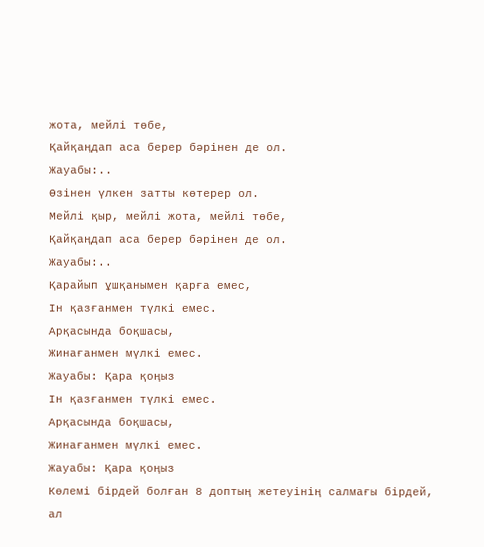жота, мейлі төбе,
Қайқаңдап аса берер бәрінен де ол.
Жауабы:..
Өзінен үлкен затты көтерер ол.
Мейлі қыр, мейлі жота, мейлі төбе,
Қайқаңдап аса берер бәрінен де ол.
Жауабы:..
Қарайып ұшқанымен қарға емес,
Ін қазғанмен түлкі емес.
Арқасында боқшасы,
Жинағанмен мүлкі емес.
Жауабы: Қара қоңыз
Ін қазғанмен түлкі емес.
Арқасында боқшасы,
Жинағанмен мүлкі емес.
Жауабы: Қара қоңыз
Көлемі бірдей болған 8 доптың жетеуінің салмағы бірдей, ал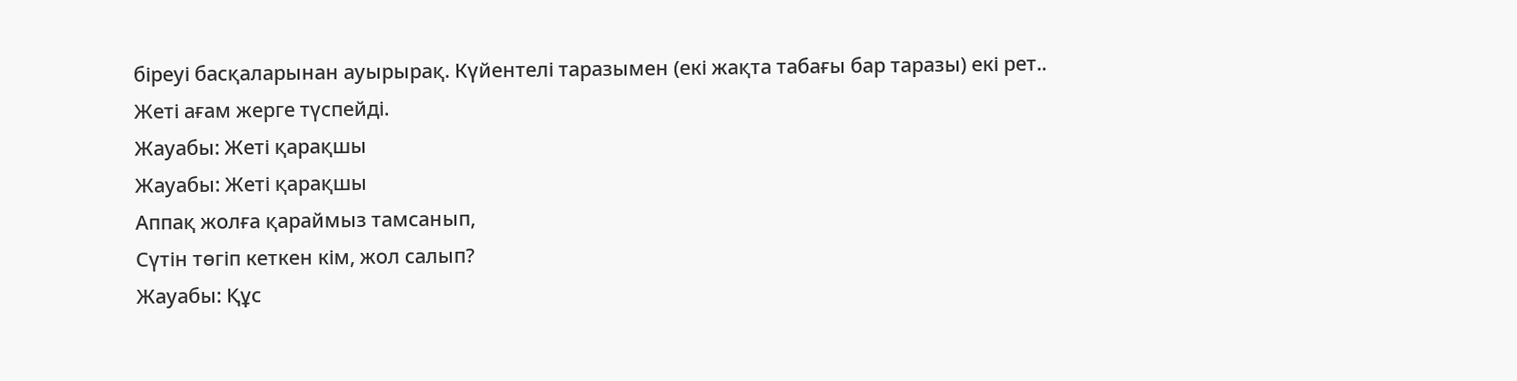біреуі басқаларынан ауырырақ. Күйентелі таразымен (екі жақта табағы бар таразы) екі рет..
Жеті ағам жерге түспейді.
Жауабы: Жеті қарақшы
Жауабы: Жеті қарақшы
Аппақ жолға қараймыз тамсанып,
Сүтін төгіп кеткен кім, жол салып?
Жауабы: Құс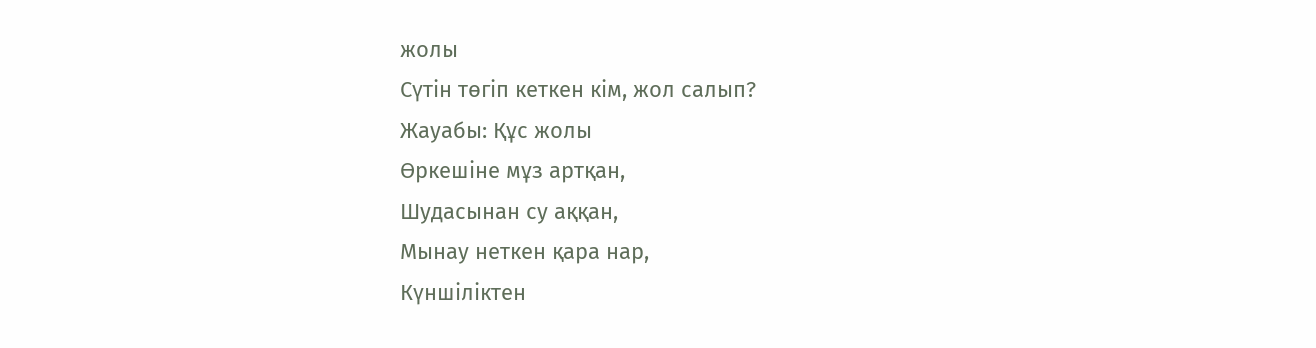жолы
Сүтін төгіп кеткен кім, жол салып?
Жауабы: Құс жолы
Өркешіне мұз артқан,
Шудасынан су аққан,
Мынау неткен қара нар,
Күншіліктен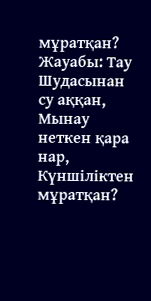мұратқан?
Жауабы: Тау
Шудасынан су аққан,
Мынау неткен қара нар,
Күншіліктен мұратқан?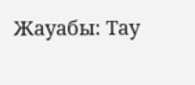Жауабы: Тау